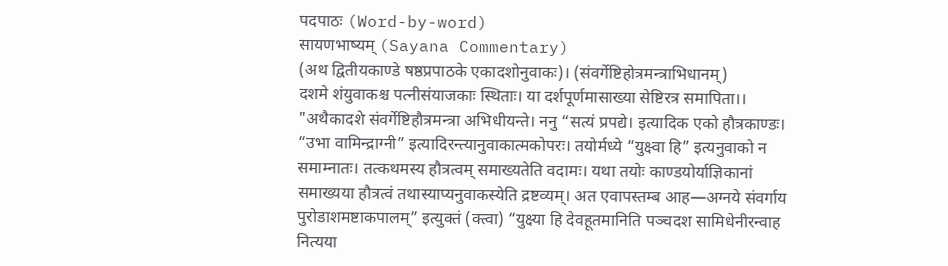पदपाठः (Word-by-word)
सायणभाष्यम् (Sayana Commentary)
(अथ द्वितीयकाण्डे षष्ठप्रपाठके एकादशोनुवाकः)। (संवर्गेष्टिहोत्रमन्त्राभिधानम्)
दशमे शंयुवाकश्च पत्नीसंयाजकाः स्थिताः। या दर्शपूर्णमासाख्या सेष्टिरत्र समापिता।।
"अथैकादशे संवर्गेष्टिहौत्रमन्त्रा अभिधीयन्ते। ननु “सत्यं प्रपद्ये। इत्यादिक एको हौत्रकाण्डः। “उभा वामिन्द्राग्नी” इत्यादिरन्त्यानुवाकात्मकोपरः। तयोर्मध्ये “युक्ष्वा हि” इत्यनुवाको न समाम्नातः। तत्कथमस्य हौत्रत्वम् समाख्यतेति वदामः। यथा तयोः काण्डयोर्याज्ञिकानां समाख्यया हौत्रत्वं तथास्याप्यनुवाकस्येति द्रष्टव्यम्। अत एवापस्तम्ब आह—अग्नये संवर्गाय पुरोडाशमष्टाकपालम्” इत्युक्तं (क्त्वा) “युक्ष्या हि देवहूतमानिति पञ्चदश सामिधेनीरन्वाह नित्यया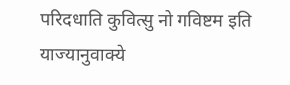परिदधाति कुवित्सु नो गविष्टम इति याज्यानुवाक्ये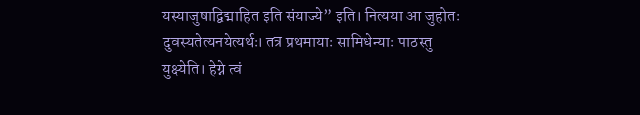यस्याजुषाद्विद्माहित इति संयाज्ये” इति। नित्यया आ जुहोतः दुवस्यतेत्यनयेत्यर्थः। तत्र प्रथमायाः सामिधेन्याः पाठस्तु युक्ष्येति। हेग्ने त्वं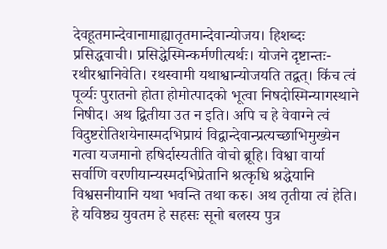देवहूतमान्देवानामाह्यातृतमान्देवान्योजय। हिशब्दः प्रसिद्धवाची। प्रसिद्धेस्मिन्कर्मणीत्यर्थः। योजने दृष्टान्तः-रथीरश्वानिवेति। रथस्वामी यथाश्वान्योजयति तद्वत्। किंच त्वं पूर्व्यः पुरातनो होता होमोत्पादको भूत्वा निषदोस्मिन्यागस्थाने निषीद। अथ द्वितीया उत न इति। अपि च हे वेवाग्ने त्वं विदुष्टरोतिशयेनास्मदभिप्रायं विद्वान्देवान्प्रत्यच्छाभिमुख्येन गत्वा यजमानो हषिर्दास्यतीति वोचो ब्रूहि। विश्वा वार्या सर्वाणि वरणीयान्यस्मदभिप्रेतानि श्रत्कृधि श्रद्धेयानि विश्वसनीयानि यथा भवन्ति तथा करु। अथ तृतीया त्वं हेति। हे यविष्ठ्य युवतम हे सहसः सूनो बलस्य पुत्र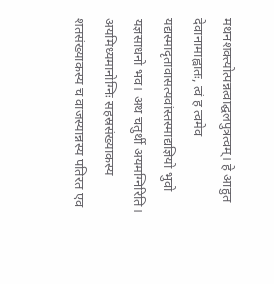मथनशक्त्योत्पन्नत्वाद्घलपुत्रत्वम्। हे आहुत देवानामाह्वातः, त्वं ह त्वमेव यद्यस्मादृतावासत्यवांस्तस्माद्यज्ञियो भुवो यज्ञसाधनो भव। अथ चतुर्थी अयमग्निरिति। अयमिध्यमानोग्निः सहस्रसंख्याकस्य शतसंख्याकस्य च वाजस्यान्नस्य पतिरत एव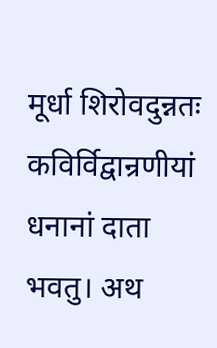मूर्धा शिरोवदुन्नतः कविर्विद्वान्रणीयां धनानां दाता भवतु। अथ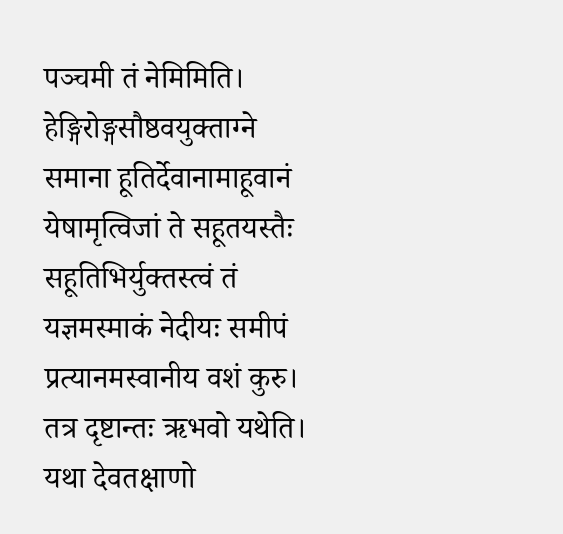पञ्चमी तं नेमिमिति। हेङ्गिरोङ्गसौष्ठवयुक्ताग्ने समाना हूतिर्देवानामाहूवानं येषामृत्विजां ते सहूतयस्तैः सहूतिभिर्युक्तस्त्वं तं यज्ञमस्माकं नेदीयः समीपं प्रत्यानमस्वानीय वशं कुरु। तत्र दृष्टान्तः ऋभवो यथेति। यथा देवतक्षाणो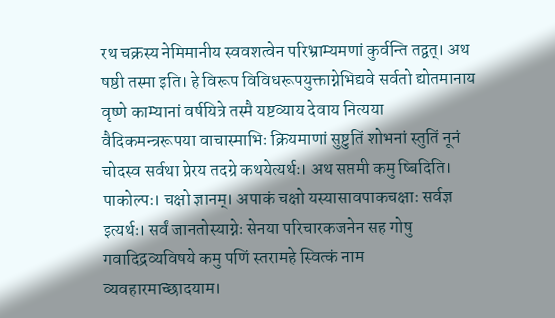रथ चक्रस्य नेमिमानीय स्ववशत्वेन परिभ्राम्यमणां कुर्वन्ति तद्वत्। अथ षष्ठी तस्मा इति। हे विरूप विविधरूपयुक्ताग्नेभिद्यवे सर्वतो द्योतमानाय वृष्णे काम्यानां वर्षयित्रे तस्मै यष्टव्याय देवाय नित्यया वैदिकमन्त्ररूपया वाचास्माभिः क्रियमाणां सुष्टुतिं शोभनां स्तुतिं नूनं चोदस्व सर्वथा प्रेरय तदग्रे कथयेत्यर्थः। अथ सप्तमी कमु ष्बिदिति। पाकोल्पः। चक्षो ज्ञानम्। अपाकं चक्षो यस्यासावपाकचक्षाः सर्वज्ञ इत्यर्थः। सर्वं जानतोस्याग्नेः सेनया परिचारकजनेन सह गोषु गवादिद्रव्यविषये कमु पणिं स्तरामहे स्वित्कं नाम व्यवहारमाच्छादयाम।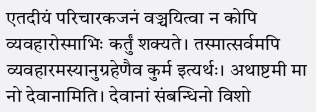एतदीयं परिचारकजनं वञ्चयित्वा न कोपि व्यवहारोस्माभिः कर्तुं शक्यते। तस्मात्सर्वमपि व्यवहारमस्यानुग्रहेणैव कुर्म इत्यर्थः। अथाष्टमी मा नो देवानामिति। देवानां संबन्धिनो विशो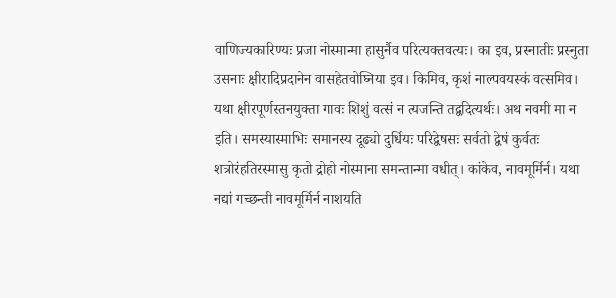वाणिज्यकारिण्यः प्रजा नोस्मान्मा हासुर्नैव परित्यक्तवत्यः। का इव, प्रस्नातीः प्रस्नुता उसनाः क्षीरादिप्रदानेन वासहेतवोघ्निया इव। किमिव, कृशं नाल्पवयस्कं वत्समिव। यथा क्षीरपूर्णस्तनयुक्ता गावः शिशुं वत्सं न त्यजन्ति तद्वदित्यर्थः। अथ नवमी मा न इति। समस्यास्माभिः समानस्य दूढ्यो दुर्धियः परिद्वेषसः सर्वतो द्वेषं कुर्वतः शत्रोरंहतिरस्मासु कृतो द्रोहो नोस्माना समन्तान्मा वधीत्। कांकेव, नावमूर्मिर्न। यथा नद्यां गच्छन्ती नावमूर्मिर्न नाशयति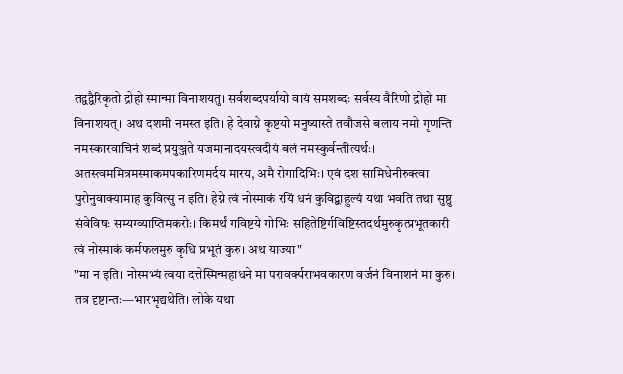तद्वद्वैरिकृतो द्रोहो स्मान्मा विनाशयतु। सर्वशब्दपर्यायो वायं समशब्दः सर्वस्य वैरिणो द्रोहो मा विनाशयत्। अथ दशमी नमस्त इति। हे देवाग्ने कृष्टयो मनुष्यास्ते तवौजसे बलाय नमो गृणन्ति नमस्कारवाचिनं शब्दं प्रयुञ्जते यजमानादयस्त्वदीयं बलं नमस्कुर्वन्तीत्यर्थः। अतस्त्वममित्रमस्माकमपकारिणमर्दय मारय, अमै रोगादिभिः। एवं दश सामिधेनीरुक्त्वा पुरोनुवाक्यामाह कुवित्सु न इति। हेग्ने त्वं नोस्माकं रयिं धनं कुविद्बाहुल्यं यथा भवति तथा सुष्ठु संवेविषः सम्यग्व्याप्तिमकरोः। किमर्थं गविष्टये गोभिः सहितेष्टिर्गविष्टिस्तदर्थमुरुकृत्प्रभूतकारी त्वं नोस्माकं कर्मफलमुरु कृधि प्रभूतं कुरु। अथ याज्या"
"मा न इति। नोस्मभ्यं त्वया दत्तेस्मिन्महाधने मा परावर्क्पराभवकारण वर्जनं विनाशनं मा कुरु। तत्र दृष्टान्तः—भारभृद्यथेति। लोके यथा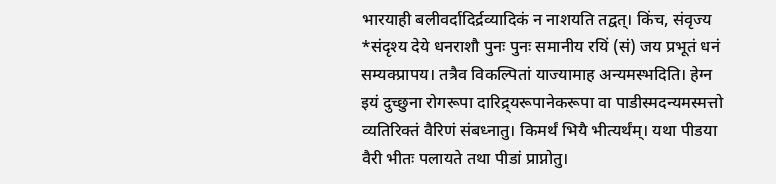भारयाही बलीवर्दादिर्द्रव्यादिकं न नाशयति तद्वत्। किंच, संवृज्य *संदृश्य देये धनराशौ पुनः पुनः समानीय रयिं (सं) जय प्रभूतं धनं सम्यक्प्रापय। तत्रैव विकल्पितां याज्यामाह अन्यमस्भदिति। हेग्न इयं दुच्छुना रोगरूपा दारिद्र्यरूपानेकरूपा वा पाडीस्मदन्यमस्मत्तो व्यतिरिक्तं वैरिणं संबध्नातु। किमर्थं भियै भीत्यर्थंम्। यथा पीडया वैरी भीतः पलायते तथा पीडां प्राप्नोतु।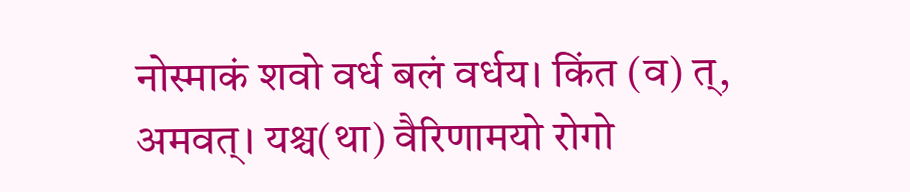नोस्माकं शवो वर्ध बलं वर्धय। किंत (व) त्, अमवत्। यश्च(था) वैरिणामयो रोगो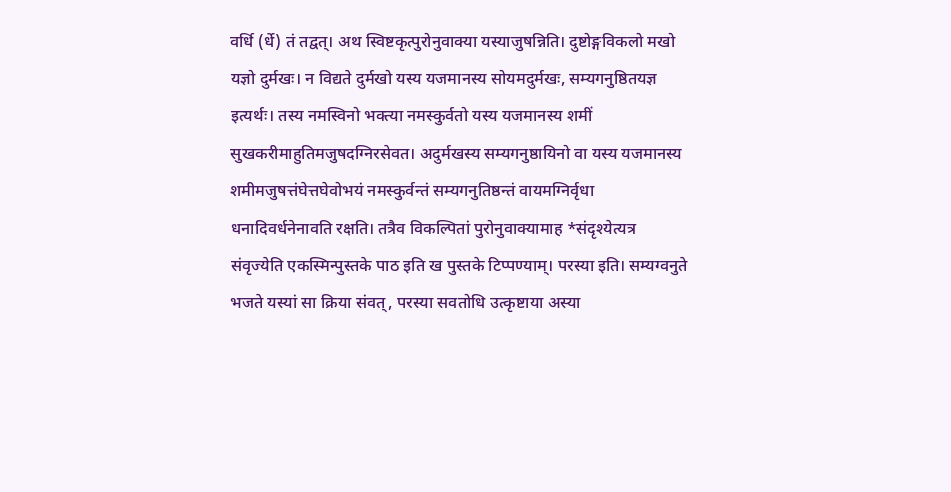वर्धि (र्धे) तं तद्वत्। अथ स्विष्टकृत्पुरोनुवाक्या यस्याजुषन्निति। दुष्टोङ्गविकलो मखो यज्ञो दुर्मखः। न विद्यते दुर्मखो यस्य यजमानस्य सोयमदुर्मखः, सम्यगनुष्ठितयज्ञ इत्यर्थः। तस्य नमस्विनो भक्त्या नमस्कुर्वतो यस्य यजमानस्य शमीं सुखकरीमाहुतिमजुषदग्निरसेवत। अदुर्मखस्य सम्यगनुष्ठायिनो वा यस्य यजमानस्य शमीमजुषत्तंघेत्तघेवोभयं नमस्कुर्वन्तं सम्यगनुतिष्ठन्तं वायमग्निर्वृधा धनादिवर्धनेनावति रक्षति। तत्रैव विकल्पितां पुरोनुवाक्यामाह *संदृश्येत्यत्र संवृज्येति एकस्मिन्पुस्तके पाठ इति ख पुस्तके टिप्पण्याम्। परस्या इति। सम्यग्वनुते भजते यस्यां सा क्रिया संवत्, परस्या सवतोधि उत्कृष्टाया अस्या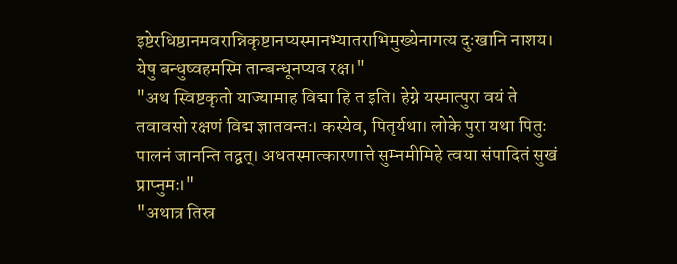इष्टेरधिष्ठानमवरान्निकृष्टानप्यस्मानभ्यातराभिमुख्येनागत्य दुःखानि नाशय। येषु बन्धुष्वहमस्मि तान्बन्धूनप्यव रक्ष।"
"अथ स्विष्टकृतो याज्यामाह विद्मा हि त इति। हेग्ने यस्मात्पुरा वयं ते तवावसो रक्षणं विद्म ज्ञातवन्तः। कस्येव, पितृर्यथा। लोके पुरा यथा पितुः पालनं जानन्ति तद्वत्। अधतस्मात्कारणात्ते सुम्नमीमिहे त्वया संपादितं सुखं प्राप्नुमः।"
"अथात्र तिस्र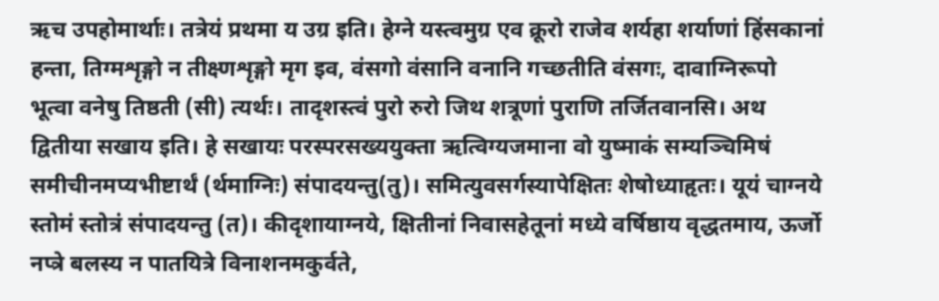ऋच उपहोमार्थाः। तत्रेयं प्रथमा य उग्र इति। हेग्ने यस्त्वमुग्र एव क्रूरो राजेव शर्यहा शर्याणां हिंसकानां हन्ता, तिग्मशृङ्गो न तीक्ष्णशृङ्गो मृग इव, वंसगो वंसानि वनानि गच्छतीति वंसगः, दावाग्निरूपो भूत्वा वनेषु तिष्ठती (सी) त्यर्थः। तादृशस्त्वं पुरो रुरो जिथ शत्रूणां पुराणि तर्जितवानसि। अथ द्वितीया सखाय इति। हे सखायः परस्परसख्ययुक्ता ऋत्विग्यजमाना वो युष्माकं सम्यञ्चिमिषं समीचीनमप्यभीष्टार्थं (र्थमाग्निः) संपादयन्तु(तु)। समित्युवसर्गस्यापेक्षितः शेषोध्याहृतः। यूयं चाग्नये स्तोमं स्तोत्रं संपादयन्तु (त)। कीदृशायाग्नये, क्षितीनां निवासहेतूनां मध्ये वर्षिष्ठाय वृद्धतमाय, ऊर्जो नप्त्रे बलस्य न पातयित्रे विनाशनमकुर्वते,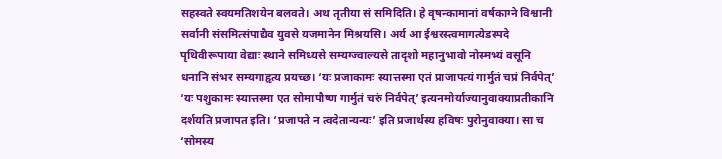सहस्वते स्वयमतिशयेन बलवते। अथ तृतीया सं समिदिति। हे वृषन्कामानां वर्षकाग्ने विश्वानी सर्वानी संसमित्संपाद्यैव युवसे यजमानेन मिश्रयसि। अर्य आ ईश्वरस्त्वमागत्येडस्पदे पृथिवीरूपाया वेद्याः स्थाने समिध्यसे सम्यग्ज्वाल्यसे तादृशो महानुभावो नोस्मभ्यं वसूनि धनानि संभर सम्यगाहृत्य प्रयच्छ। ‘यः प्रजाकामः स्यात्तस्मा एतं प्राजापत्यं गार्मुतं चप्रं निर्वपेत्’ ‘यः पशुकामः स्यात्तस्मा एत सोमापौष्ण गार्मुतं चरुं निर्वपेत्’ इत्यनमोर्याज्यानुवाक्याप्रतीकानि दर्शयति प्रजापत इति। ‘प्रजापते न त्वदेतान्यन्यः’ इति प्रजार्थस्य हविषः पुरोनुवाक्या। सा च ‘सोमस्य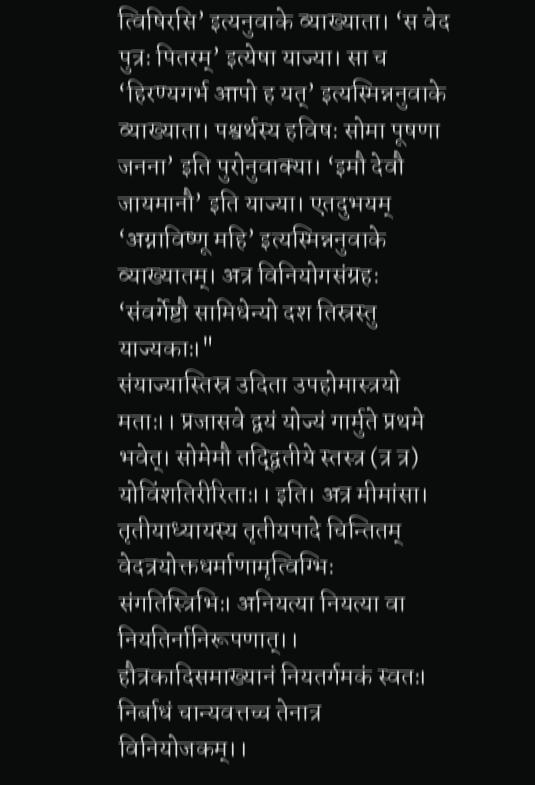त्विषिरसि’ इत्यनुवाके व्याख्याता। ‘स वेद पुत्रः पितरम्’ इत्येषा याज्या। सा च ‘हिरण्यगर्भ आपो ह यत्’ इत्यस्मिन्ननुवाके व्याख्याता। पश्वर्थस्य हविषः सोमा पूषणा जनना’ इति पुरोनुवाक्या। ‘इमौ देवौ जायमानौ’ इति याज्या। एतदुभयम् ‘अग्नाविष्णू महि’ इत्यस्मिन्ननुवाके व्याख्यातम्। अत्र विनियोगसंग्रहः ‘संवर्गेष्टौ सामिधेन्यो दश तिस्रस्तु याज्यकाः।"
संयाज्यास्तिस्र उदिता उपहोमास्त्रयो मताः।। प्रजासवे द्वयं योज्यं गार्मुते प्रथमे भवेत्। सोमेमौ तद्द्वितीये स्तस्त्र (त्र त्र) योविंशतिरीरिताः।। इति। अत्र मीमांसा। तृतीयाध्यायस्य तृतीयपादे चिन्तितम् वेदत्रयोक्तधर्माणामृत्विग्भिः संगतिस्त्रिभिः। अनियत्या नियत्या वा नियतिर्नानिरूपणात्।। हौत्रकादिसमाख्यानं नियतर्गमकं स्वतः। निर्बाधं चान्यवत्तच्च तेनात्र विनियोजकम्।।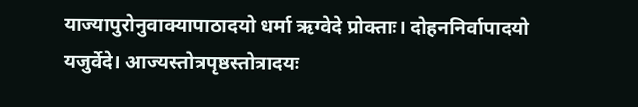याज्यापुरोनुवाक्यापाठादयो धर्मा ऋग्वेदे प्रोक्ताः। दोहननिर्वापादयो यजुर्वेदे। आज्यस्तोत्रपृष्ठस्तोत्रादयः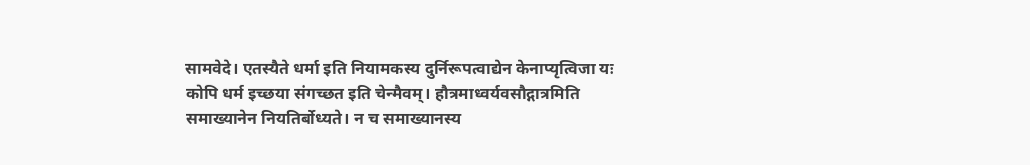सामवेदे। एतस्यैते धर्मा इति नियामकस्य दुर्निरूपत्वाद्येन केनाप्यृत्विजा यः कोपि धर्म इच्छया संगच्छत इति चेन्मैवम्। हौत्रमाध्वर्यवसौद्गात्रमिति समाख्यानेन नियतिर्बोध्यते। न च समाख्यानस्य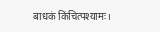बाधकं किंचित्पश्यामः।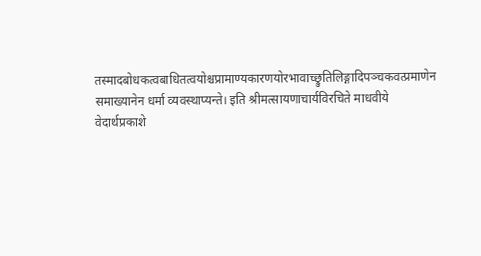तस्मादबोधकत्वबाधितत्वयोश्चप्रामाण्यकारणयोरभावाच्छ्रुतिलिङ्गादिपञ्चकवत्प्रमाणेन समाख्यानेन धर्मा व्यवस्थाप्यन्ते। इति श्रीमत्सायणाचार्यविरचिते माधवीये वेदार्थप्रकाशे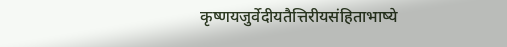कृष्णयजुर्वेदीयतैत्तिरीयसंहिताभाष्ये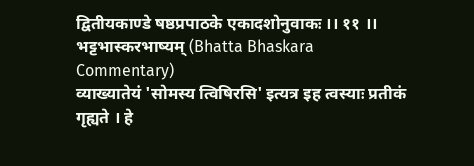द्वितीयकाण्डे षष्ठप्रपाठके एकादशोनुवाकः ।। ११ ।।
भट्टभास्करभाष्यम् (Bhatta Bhaskara Commentary)
व्याख्यातेयं 'सोमस्य त्विषिरसि' इत्यत्र इह त्वस्याः प्रतीकं गृह्यते । हे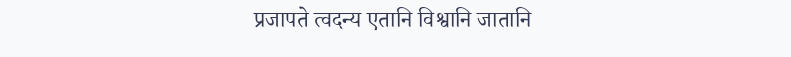प्रजापते त्वदन्य एतानि विश्वानि जातानि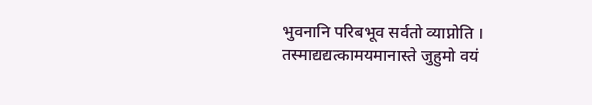भुवनानि परिबभूव सर्वतो व्याप्नोति । तस्माद्यद्यत्कामयमानास्ते जुहुमो वयं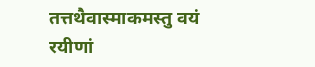तत्तथैवास्माकमस्तु वयं रयीणां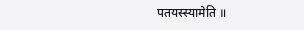पतयस्स्यामेति ॥